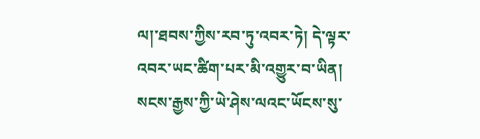ལ།་ཐབས་ཀྱིས་རབ་ཏུ་འབར་ཏེ། དེ་ལྟར་འབར་ཡང་ཚིག་པར་མི་འགྱུར་བ་ཡིན། སངས་རྒྱས་ཀྱི་ཡེ་ཤེས་ལའང་ཡོངས་སུ་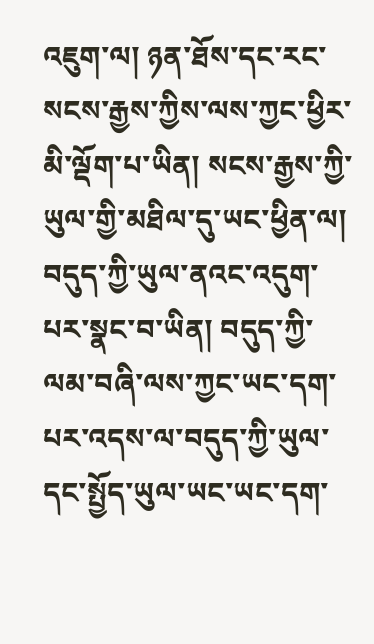འཇུག་ལ། ཉན་ཐོས་དང་རང་སངས་རྒྱས་ཀྱིས་ལས་ཀྱང་ཕྱིར་མི་ལྡོག་པ་ཡིན། སངས་རྒྱས་ཀྱི་ཡུལ་གྱི་མཐིལ་དུ་ཡང་ཕྱིན་ལ། བདུད་ཀྱི་ཡུལ་ནའང་འདུག་པར་སྣང་བ་ཡིན། བདུད་ཀྱི་ལམ་བཞི་ལས་ཀྱང་ཡང་དག་པར་འདས་ལ་བདུད་ཀྱི་ཡུལ་དང་སྤྱོད་ཡུལ་ཡང་ཡང་དག་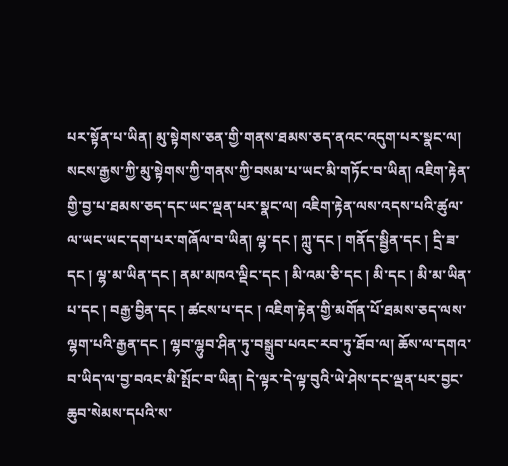པར་སྟོན་པ་ཡིན། མུ་སྟེགས་ཅན་གྱི་གནས་ཐམས་ཅད་ནའང་འདུག་པར་སྣང་ལ། སངས་རྒྱས་ཀྱི་མུ་སྟེགས་ཀྱི་གནས་ཀྱི་བསམ་པ་ཡང་མི་གཏོང་བ་ཡིན། འཇིག་རྟེན་གྱི་བྱ་པ་ཐམས་ཅད་དང་ཡང་ལྡན་པར་སྣང་ལ། འཇིག་རྟེན་ལས་འདས་པའི་ཚུལ་ལ་ཡང་ཡང་དག་པར་གཞོལ་བ་ཡིན། ལྷ་དང ། ཀླུ་དང ། གནོད་སྦྱིན་དང ། དྲི་ཟ་དང ། ལྷ་མ་ཡིན་དང ། ནམ་མཁའ་ལྡིང་དང ། མི་འམ་ཅི་དང ། མི་དང ། མི་མ་ཡིན་པ་དང ། བརྒྱ་བྱིན་དང ། ཚངས་པ་དང ། འཇིག་རྟེན་གྱི་མགོན་པོ་ཐམས་ཅད་ལས་ལྷག་པའི་རྒྱན་དང ། ལྷབ་ལྷུབ་ཤིན་ཏུ་བསྒྲུབ་པའང་རབ་ཏུ་ཐོབ་ལ། ཆོས་ལ་དགའ་བ་ཡིད་ལ་བྱ་བའང་མི་སྤོང་བ་ཡིན། དེ་ལྟར་དེ་ལྟ་བུའི་ཡེ་ཤེས་དང་ལྡན་པར་བྱང་ཆུབ་སེམས་དཔའི་ས་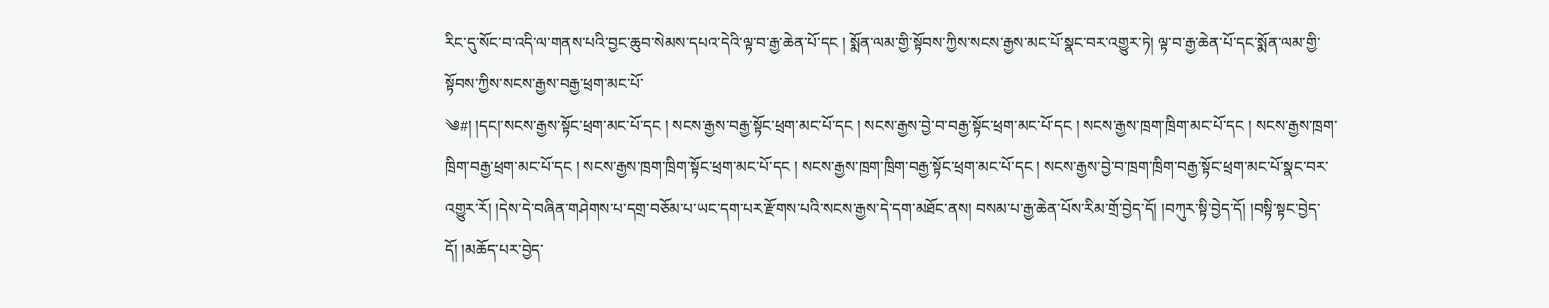རིང་དུ་སོང་བ་འདི་ལ་གནས་པའི་བྱང་ཆུབ་སེམས་དཔའ་དེའི་ལྟ་བ་རྒྱ་ཆེན་པོ་དང ། སྨོན་ལམ་གྱི་སྟོབས་ཀྱིས་སངས་རྒྱས་མང་པོ་སྣང་བར་འགྱུར་ཏེ། ལྟ་བ་རྒྱ་ཆེན་པོ་དང་སྨོན་ལམ་གྱི་སྟོབས་ཀྱིས་སངས་རྒྱས་བརྒྱ་ཕྲག་མང་པོ་
༄#། །དང།་སངས་རྒྱས་སྟོང་ཕྲག་མང་པོ་དང ། སངས་རྒྱས་བརྒྱ་སྟོང་ཕྲག་མང་པོ་དང ། སངས་རྒྱས་བྱེ་བ་བརྒྱ་སྟོང་ཕྲག་མང་པོ་དང ། སངས་རྒྱས་ཁྲག་ཁྲིག་མང་པོ་དང ། སངས་རྒྱས་ཁྲག་ཁྲིག་བརྒྱ་ཕྲག་མང་པོ་དང ། སངས་རྒྱས་ཁྲག་ཁྲིག་སྟོང་ཕྲག་མང་པོ་དང ། སངས་རྒྱས་ཁྲག་ཁྲིག་བརྒྱ་སྟོང་ཕྲག་མང་པོ་དང ། སངས་རྒྱས་བྱེ་བ་ཁྲག་ཁྲིག་བརྒྱ་སྟོང་ཕྲག་མང་པོ་སྣང་བར་འགྱུར་རོ། །དེས་དེ་བཞིན་གཤེགས་པ་དགྲ་བཅོམ་པ་ཡང་དག་པར་རྫོགས་པའི་སངས་རྒྱས་དེ་དག་མཐོང་ནས། བསམ་པ་རྒྱ་ཆེན་པོས་རིམ་གྲོ་བྱེད་དོ། །བཀུར་སྟི་བྱེད་དོ། །བསྟི་སྟང་བྱེད་དོ། །མཆོད་པར་བྱེད་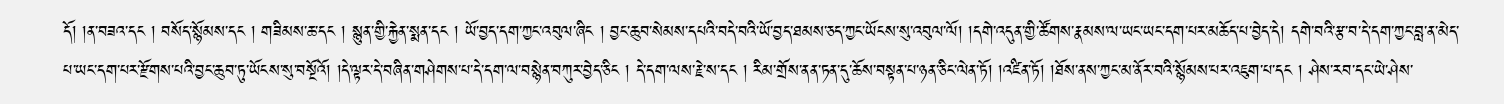དོ། །ན་བཟའ་དང ། བསོད་སྙོམས་དང ། གཟིམས་ཆ་དང ། སྙུན་གྱི་རྐྱེན་སྨན་དང ། ཡོ་བྱད་དག་ཀྱང་འབུལ་ཞིང ། བྱང་ཆུབ་སེམས་དཔའི་བདེ་བའི་ཡོ་བྱད་ཐམས་ཅད་ཀྱང་ཡོངས་སུ་འབུལ་ལོ། །དགེ་འདུན་གྱི་ཚོགས་རྣམས་ལ་ཡང་ཡང་དག་པར་མཆོད་པ་བྱེད་དེ། དགེ་བའི་རྩ་བ་དེ་དག་ཀྱང་བླ་ན་མེད་པ་ཡང་དག་པར་རྫོགས་པའི་བྱང་ཆུབ་ཏུ་ཡོངས་སུ་བསྔོའོ། །དེ་ལྟར་དེ་བཞིན་གཤེགས་པ་དེ་དག་ལ་བསྙེན་བཀུར་བྱེད་ཅིང ། དེ་དག་ལས་རྗེ་ས་དང ། རིམ་གྲོས་ནན་ཏན་དུ་ཆོས་བསྟན་པ་ཉན་ཅིང་ལེན་ཏོ། །འཛིན་ཏོ། །ཐོས་ནས་ཀྱང་མ་ནོར་བའི་སྙོམས་པར་འཇུག་པ་དང ། ཤེས་རབ་དང་ཡེ་ཤེས་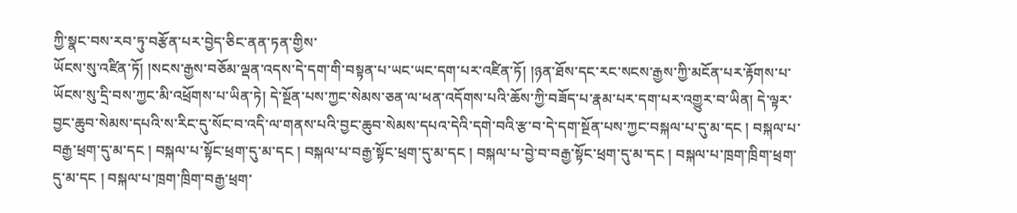ཀྱི་སྣང་བས་རབ་ཏུ་བརྩོན་པར་བྱེད་ཅིང་ནན་ཏན་གྱིས་
ཡོངས་སུ་འཛིན་ཏོ། །སངས་རྒྱས་བཅོམ་ལྡན་འདས་དེ་དག་གི་བསྟན་པ་ཡང་ཡང་དག་པར་འཛིན་ཏོ། །ཉན་ཐོས་དང་རང་སངས་རྒྱས་ཀྱི་མངོན་པར་རྟོགས་པ་ཡོངས་སུ་དྲི་བས་ཀྱང་མི་འཕྲོགས་པ་ཡིན་ཏེ། དེ་སྔོན་པས་ཀྱང་སེམས་ཅན་ལ་ཕན་འདོགས་པའི་ཆོས་ཀྱི་བཟོད་པ་རྣམ་པར་དག་པར་འགྱུར་བ་ཡིན། དེ་ལྟར་བྱང་ཆུབ་སེམས་དཔའི་ས་རིང་དུ་སོང་བ་འདི་ལ་གནས་པའི་བྱང་ཆུབ་སེམས་དཔའ་དེའི་དགེ་བའི་རྩ་བ་དེ་དག་སྔོན་པས་ཀྱང་བསྐལ་པ་དུ་མ་དང ། བསྐལ་པ་བརྒྱ་ཕྲག་དུ་མ་དང ། བསྐལ་པ་སྟོང་ཕྲག་དུ་མ་དང ། བསྐལ་པ་བརྒྱ་སྟོང་ཕྲག་དུ་མ་དང ། བསྐལ་པ་བྱེ་བ་བརྒྱ་སྟོང་ཕྲག་དུ་མ་དང ། བསྐལ་པ་ཁྲག་ཁྲིག་ཕྲག་དུ་མ་དང ། བསྐལ་པ་ཁྲག་ཁྲིག་བརྒྱ་ཕྲག་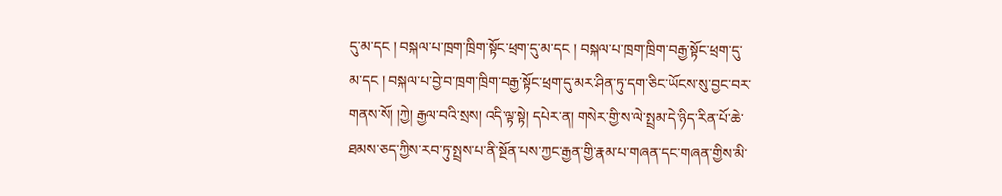དུ་མ་དང ། བསྐལ་པ་ཁྲག་ཁྲིག་སྟོང་ཕྲག་དུ་མ་དང ། བསྐལ་པ་ཁྲག་ཁྲིག་བརྒྱ་སྟོང་ཕྲག་དུ་མ་དང ། བསྐལ་པ་བྱེ་བ་ཁྲག་ཁྲིག་བརྒྱ་སྟོང་ཕྲག་དུ་མར་ཤིན་ཏུ་དག་ཅིང་ཡོངས་སུ་བྱང་བར་གནས་སོ། །ཀྱེ། རྒྱལ་བའི་སྲས། འདི་ལྟ་སྟེ། དཔེར་ན། གསེར་གྱི་ས་ལེ་སྤྲམ་དེ་ཉིད་རིན་པོ་ཆེ་ཐམས་ཅད་ཀྱིས་རབ་ཏུ་སྤྲས་པ་ནི་སྔོན་པས་ཀྱང་རྒྱན་གྱི་རྣམ་པ་གཞན་དང་གཞན་གྱིས་མི་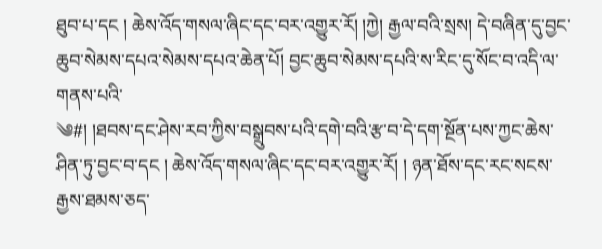ཐུབ་པ་དང ། ཆེས་འོད་གསལ་ཞིང་དང་བར་འགྱུར་རོ། །ཀྱེ། རྒྱལ་བའི་སྲས། དེ་བཞིན་དུ་བྱང་ཆུབ་སེམས་དཔའ་སེམས་དཔའ་ཆེན་པོ། བྱང་ཆུབ་སེམས་དཔའི་ས་རིང་དུ་སོང་བ་འདི་ལ་གནས་པའི་
༄#། །ཐབས་དང་ཤེས་རབ་ཀྱིས་བསྒྲུབས་པའི་དགེ་བའི་རྩ་བ་དེ་དག་སྔོན་པས་ཀྱང་ཆེས་ཤིན་ཏུ་བྱང་བ་དང ། ཆེས་འོད་གསལ་ཞིང་དང་བར་འགྱུར་རོ། ། ཉན་ཐོས་དང་རང་སངས་རྒྱས་ཐམས་ཅད་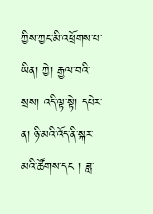ཀྱིས་ཀྱང་མི་འཕྲོགས་པ་ཡིན། ཀྱེ། རྒྱལ་བའི་སྲས། འདི་ལྟ་སྟེ། དཔེར་ན། ཉི་མའི་འོད་ནི་སྐར་མའི་ཚོགས་དང ། ཟླ་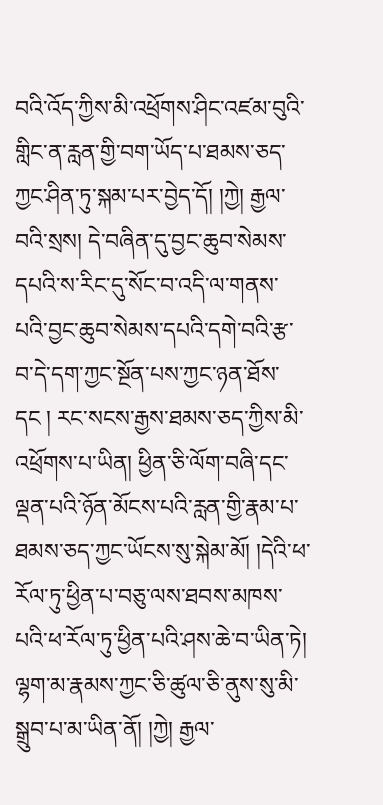བའི་འོད་ཀྱིས་མི་འཕྲོགས་ཤིང་འཛམ་བུའི་གླིང་ན་རླན་གྱི་བག་ཡོད་པ་ཐམས་ཅད་ཀྱང་ཤིན་ཏུ་སྐམ་པར་བྱེད་དོ། །ཀྱེ། རྒྱལ་བའི་སྲས། དེ་བཞིན་དུ་བྱང་ཆུབ་སེམས་དཔའི་ས་རིང་དུ་སོང་བ་འདི་ལ་གནས་པའི་བྱང་ཆུབ་སེམས་དཔའི་དགེ་བའི་རྩ་བ་དེ་དག་ཀྱང་སྔོན་པས་ཀྱང་ཉན་ཐོས་དང ། རང་སངས་རྒྱས་ཐམས་ཅད་ཀྱིས་མི་འཕྲོགས་པ་ཡིན། ཕྱིན་ཅི་ལོག་བཞི་དང་ལྡན་པའི་ཉོན་མོངས་པའི་རླན་གྱི་རྣམ་པ་ཐམས་ཅད་ཀྱང་ཡོངས་སུ་སྐེམ་མོ། །དེའི་ཕ་རོལ་ཏུ་ཕྱིན་པ་བཅུ་ལས་ཐབས་མཁས་པའི་ཕ་རོལ་ཏུ་ཕྱིན་པའི་ཤས་ཆེ་བ་ཡིན་ཏེ། ལྷག་མ་རྣམས་ཀྱང་ཅི་ཚུལ་ཅི་ནུས་སུ་མི་སྒྲུབ་པ་མ་ཡིན་ནོ། །ཀྱེ། རྒྱལ་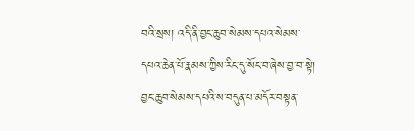བའི་སྲས། འདི་ནི་བྱང་ཆུབ་སེམས་དཔའ་སེམས་དཔའ་ཆེན་པོ་རྣམས་ཀྱིས་རིང་དུ་སོང་བ་ཞེས་བྱ་བ་སྟེ། བྱང་ཆུབ་སེམས་དཔའི་ས་བདུན་པ་མདོར་བསྟན་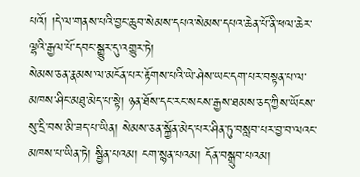པའོ། །དེ་ལ་གནས་པའི་བྱང་ཆུབ་སེམས་དཔའ་སེམས་དཔའ་ཆེན་པོ་ནི་ཕལ་ཆེར་ལྷའི་རྒྱལ་པོ་དབང་སྒྱུར་དུ་འགྱུར་ཏེ།
སེམས་ཅན་རྣམས་ལ་མངོན་པར་རྟོགས་པའི་ཡེ་ཤེས་ཡང་དག་པར་བསྟན་པ་ལ་མཁས་ཤིང་མཐུ་མེད་པ་སྟེ། ཉན་ཐོས་དང་རང་སངས་རྒྱས་ཐམས་ཅད་ཀྱིས་ཡོངས་སུ་དྲི་བས་མི་ཟད་པ་ཡིན། སེམས་ཅན་སྐྱོན་མེད་པར་ཤིན་ཏུ་བསླབ་པར་བྱ་བ་ལའང་མཁས་པ་ཡིན་ཏེ། སྦྱིན་པའམ། ངག་སྙན་པའམ། དོན་བསྒྲུབ་པའམ།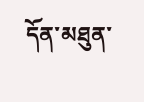དོན་མཐུན་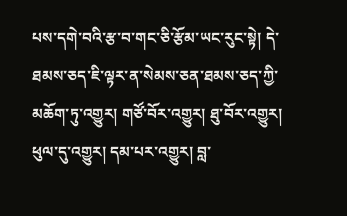པས་དགེ་བའི་རྩ་བ་གང་ཅི་རྩོམ་ཡང་རུང་སྟེ། དེ་ཐམས་ཅད་ཇི་ལྟར་ན་སེམས་ཅན་ཐམས་ཅད་ཀྱི་མཆོག་ཏུ་འགྱུར། གཙོ་བོར་འགྱུར། ཐུ་བོར་འགྱུར། ཕུལ་དུ་འགྱུར། དམ་པར་འགྱུར། བླ་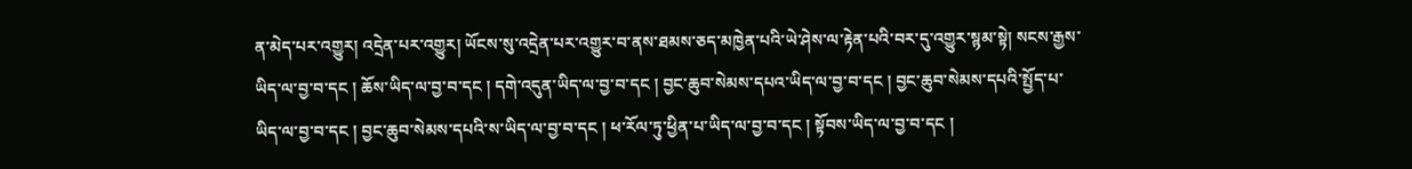ན་མེད་པར་འགྱུར། འདྲེན་པར་འགྱུར། ཡོངས་སུ་འདྲེན་པར་འགྱུར་བ་ནས་ཐམས་ཅད་མཁྱེན་པའི་ཡེ་ཤེས་ལ་རྟེན་པའི་བར་དུ་འགྱུར་སྙམ་སྟེ། སངས་རྒྱས་ཡིད་ལ་བྱ་བ་དང ། ཆོས་ཡིད་ལ་བྱ་བ་དང ། དགེ་འདུན་ཡིད་ལ་བྱ་བ་དང ། བྱང་ཆུབ་སེམས་དཔའ་ཡིད་ལ་བྱ་བ་དང ། བྱང་ཆུབ་སེམས་དཔའི་སྤྱོད་པ་ཡིད་ལ་བྱ་བ་དང ། བྱང་ཆུབ་སེམས་དཔའི་ས་ཡིད་ལ་བྱ་བ་དང ། ཕ་རོལ་ཏུ་ཕྱིན་པ་ཡིད་ལ་བྱ་བ་དང ། སྟོབས་ཡིད་ལ་བྱ་བ་དང །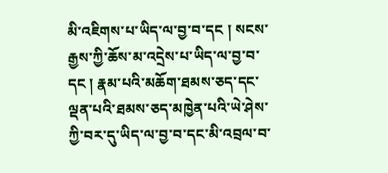མི་འཇིགས་པ་ཡིད་ལ་བྱ་བ་དང ། སངས་རྒྱས་ཀྱི་ཆོས་མ་འདྲེས་པ་ཡིད་ལ་བྱ་བ་དང ། རྣམ་པའི་མཆོག་ཐམས་ཅད་དང་ལྡན་པའི་ཐམས་ཅད་མཁྱེན་པའི་ཡེ་ཤེས་ཀྱི་བར་དུ་ཡིད་ལ་བྱ་བ་དང་མི་འབྲལ་བ་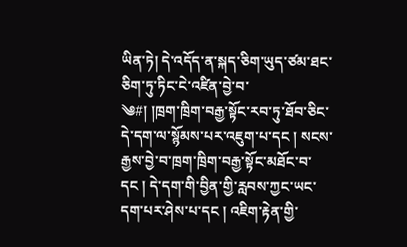ཡིན་ཏེ། དེ་འདོད་ན་སྐད་ཅིག་ཡུད་ཙམ་ཐང་ཅིག་ཏུ་ཏིང་ངེ་འཛིན་བྱེ་བ་
༄#། །ཁྲག་ཁྲིག་བརྒྱ་སྟོང་རབ་ཏུ་ཐོབ་ཅིང་དེ་དག་ལ་སྙོམས་པར་འཇུག་པ་དང ། སངས་རྒྱས་བྱེ་བ་ཁྲག་ཁྲིག་བརྒྱ་སྟོང་མཐོང་བ་དང ། དེ་དག་གི་བྱིན་གྱི་རླབས་ཀྱང་ཡང་དག་པར་ཤེས་པ་དང ། འཇིག་རྟེན་གྱི་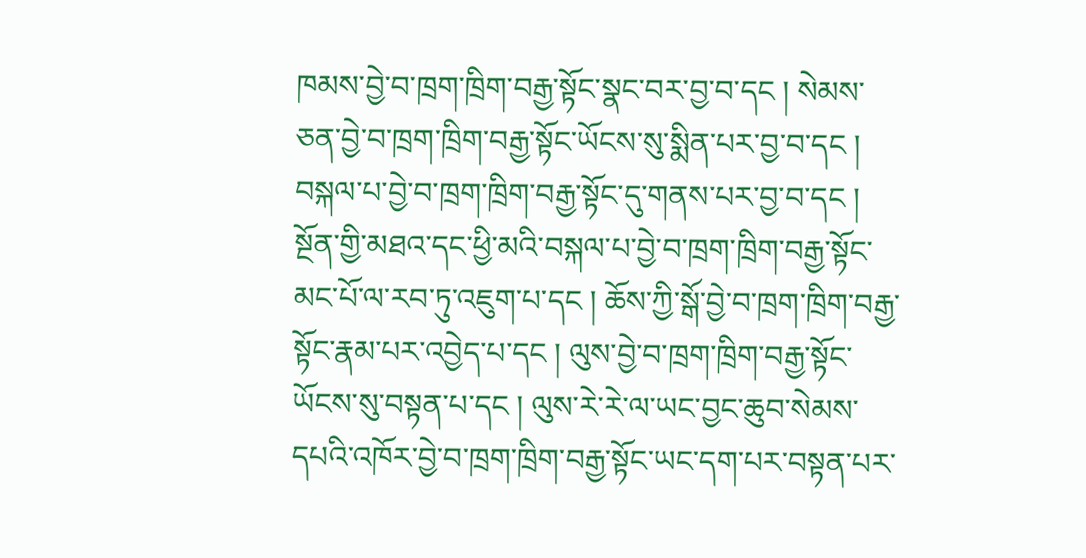ཁམས་བྱེ་བ་ཁྲག་ཁྲིག་བརྒྱ་སྟོང་སྣང་བར་བྱ་བ་དང ། སེམས་ཅན་བྱེ་བ་ཁྲག་ཁྲིག་བརྒྱ་སྟོང་ཡོངས་སུ་སྨིན་པར་བྱ་བ་དང ། བསྐལ་པ་བྱེ་བ་ཁྲག་ཁྲིག་བརྒྱ་སྟོང་དུ་གནས་པར་བྱ་བ་དང ། སྔོན་གྱི་མཐའ་དང་ཕྱི་མའི་བསྐལ་པ་བྱེ་བ་ཁྲག་ཁྲིག་བརྒྱ་སྟོང་མང་པོ་ལ་རབ་ཏུ་འཇུག་པ་དང ། ཆོས་ཀྱི་སྒོ་བྱེ་བ་ཁྲག་ཁྲིག་བརྒྱ་སྟོང་རྣམ་པར་འབྱེད་པ་དང ། ལུས་བྱེ་བ་ཁྲག་ཁྲིག་བརྒྱ་སྟོང་ཡོངས་སུ་བསྟན་པ་དང ། ལུས་རེ་རེ་ལ་ཡང་བྱང་ཆུབ་སེམས་དཔའི་འཁོར་བྱེ་བ་ཁྲག་ཁྲིག་བརྒྱ་སྟོང་ཡང་དག་པར་བསྟན་པར་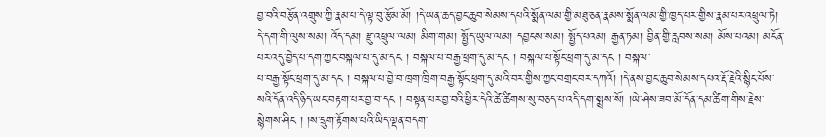བྱ་བའི་བརྩོན་འགྲུས་ཀྱི་རྣམ་པ་དེ་ལྟ་བུ་རྩོམ་མོ། །དེ་ཡན་ཆད་བྱང་ཆུབ་སེམས་དཔའི་སྨོན་ལམ་གྱི་མཐུ་ཅན་རྣམས་སྨོན་ལམ་གྱི་ཁྱད་པར་གྱིས་རྣམ་པར་འཕྲུལ་ཏེ། དེ་དག་གི་ལུས་སམ། འོད་དམ། རྫུ་འཕྲུལ་ལམ། མིག་གམ། སྤྱོད་ཡུལ་ལམ། དབྱངས་སམ། སྤྱོད་པའམ། རྒྱན་ཏམ། བྱིན་གྱི་རླབས་སམ། མོས་པའམ། མངོན་པར་འདུ་བྱེད་པ་དག་ཀྱང་བསྐལ་པ་དུ་མ་དང ། བསྐལ་པ་བརྒྱ་ཕྲག་དུ་མ་དང ། བསྐལ་པ་སྟོང་ཕྲག་དུ་མ་དང ། བསྐལ་
པ་བརྒྱ་སྟོང་ཕྲག་དུ་མ་དང ། བསྐལ་པ་བྱེ་བ་ཁྲག་ཁྲིག་བརྒྱ་སྟོང་ཕྲག་དུ་མའི་བར་གྱིས་ཀྱང་བགྲང་བར་དཀའོ། །དེ་ནས་བྱང་ཆུབ་སེམས་དཔའ་རྡོ་རྗེའི་སྙིང་པོས་སའི་དོན་འདི་ཉིད་ཡང་བརྟག་པར་བྱ་བ་དང ། བསྟན་པར་བྱ་བའི་ཕྱིར་དེའི་ཚེ་ཚིགས་སུ་བཅད་པ་འདི་དག་སྨྲས་སོ། །ཡེ་ཤེས་ཟབ་མོ་དོན་དམ་ཚིག་གིས་རྗེས་སྙེགས་ཤིང ། །ས་དྲུག་རྟོགས་པའི་ཡིད་ལྡན་བདག་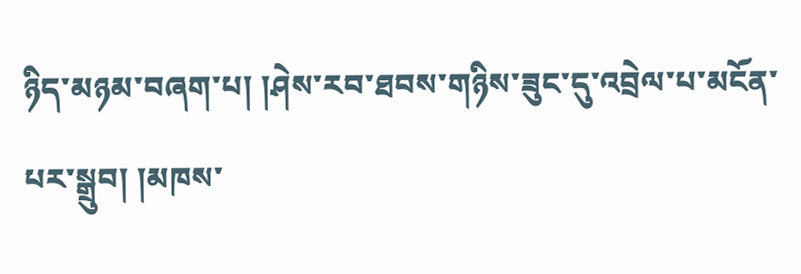ཉིད་མཉམ་བཞག་པ། །ཤེས་རབ་ཐབས་གཉིས་ཟུང་དུ་འབྲེལ་པ་མངོན་པར་སྒྲུབ། །མཁས་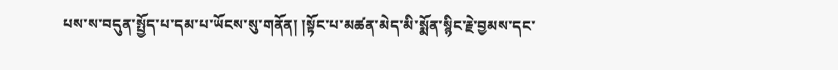པས་ས་བདུན་སྤྱོད་པ་དམ་པ་ཡོངས་སུ་གནོན། །སྟོང་པ་མཚན་མེད་མི་སྨོན་སྙིང་རྗེ་བྱམས་དང་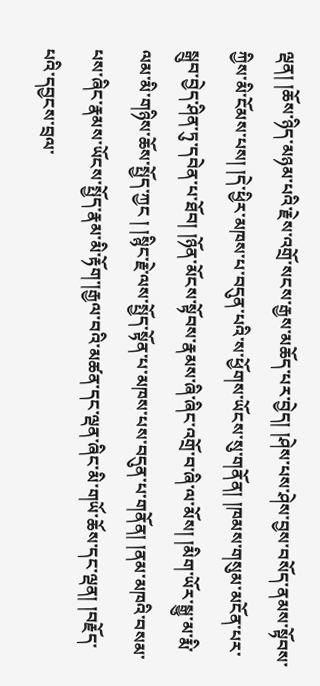ལྡན། །ཆོས་ཉིད་མཉམ་པའི་རྗེས་འགྲོ་སངས་རྒྱས་མཆོད་པར་བྱེད། །ཤེས་པས་ཤེས་བྱས་བསོད་ནམས་སྟོབས་ཀྱིས་མི་ངོམས་པས། །དེ་ཕྱིར་མཁས་པ་བདུན་པའི་ས་ཕྱོགས་ཡོངས་སུ་གནོན། །ཁམས་གསུམ་མངོན་པར་སྒྲུབ་བྱེད་ཤིན་ཏུ་དབེན་པ་ཐོབ། །ཉོན་མོངས་སྟོབས་རྣམས་ཞི་ཞིང་འགྲོ་བ་ཞི་ལ་མོས། །མིག་ཡོར་སྒྱུ་མ་རྨི་ལམ་མི་གཉིས་ཆོས་སྤྱོད་ཀྱང ། །སྙིང་རྗེ་ལས་སྤྱོད་སྟོན་པ་མཁས་པས་བདུན་པ་གནོན། །ནམ་མཁའི་བསམ་པས་ཞིང་རྣམས་ཡོངས་སྤྱོད་རྣམ་མི་རྟོག་།རྒྱལ་བའི་མཚན་དང་ལྡན་ཞིང་མི་གཡོ་ཆོས་དང་ལྡན། །བརྗོད་པའི་དབྱངས་བྲལ་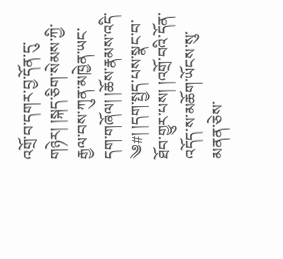འགྲོ་བ་དགར་བྱ་དོན་དུ་གཉེར། །སྐད་ཅིག་སེམས་ཀྱི་རྒྱལ་བས་ཀུན་མཁྱེན་ཡང་དག་གཞོལ། །ཆོས་རྣམས་འདི་
༄#། །དག་སྤྱད་པས་སྣང་བ་ཐོབ་གྱུར་པས། །འགྲོ་བའི་དོན་འདོད་ས་མཆོག་ཡོངས་སུ་མནན་ཅེས་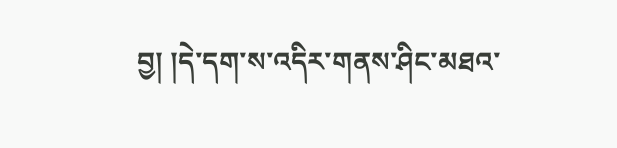བྱ། །དེ་དག་ས་འདིར་གནས་ཤིང་མཐའ་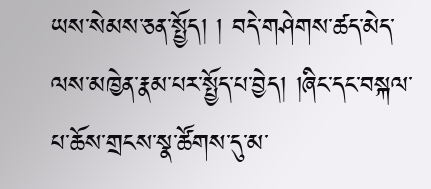ཡས་སེམས་ཅན་སྤྱོད། ། བདེ་གཤེགས་ཚད་མེད་ལས་མཁྱེན་རྣམ་པར་སྤྱོད་པ་བྱེད། །ཞིང་དང་བསྐལ་པ་ཆོས་གྲངས་སྣ་ཚོགས་དུ་མ་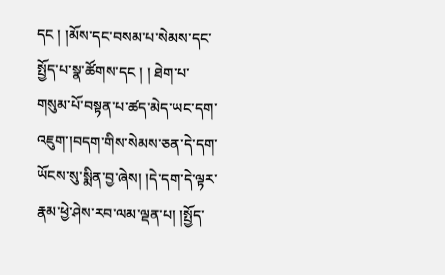དང ། །མོས་དང་བསམ་པ་སེམས་དང་སྤྱོད་པ་སྣ་ཚོགས་དང ། ། ཐེག་པ་གསུམ་པོ་བསྟན་པ་ཚད་མེད་ཡང་དག་འཇུག་།བདག་གིས་སེམས་ཅན་དེ་དག་ཡོངས་སུ་སྨིན་བྱ་ཞེས། །དེ་དག་དེ་ལྟར་རྣམ་ཕྱེ་ཤེས་རབ་ལམ་ལྡན་པ། །སྤྱོད་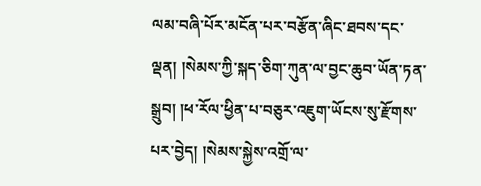ལམ་བཞི་པོར་མངོན་པར་བརྩོན་ཞིང་ཐབས་དང་ལྡན། །སེམས་ཀྱི་སྐད་ཅིག་ཀུན་ལ་བྱང་ཆུབ་ཡོན་ཏན་སྒྲུབ། །ཕ་རོལ་ཕྱིན་པ་བཅུར་འཇུག་ཡོངས་སུ་རྫོགས་པར་བྱེད། །སེམས་སྐྱེས་འགྲོ་ལ་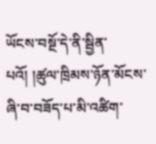ཡོངས་བསྔོ་དེ་ནི་སྦྱིན་པའོ། །ཚུལ་ཁྲིམས་ཉོན་མོངས་ཞི་བ་བཟོད་པ་མི་འཚིག་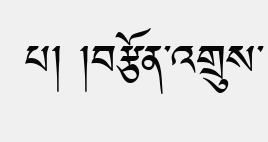པ། །བརྩོན་འགྲུས་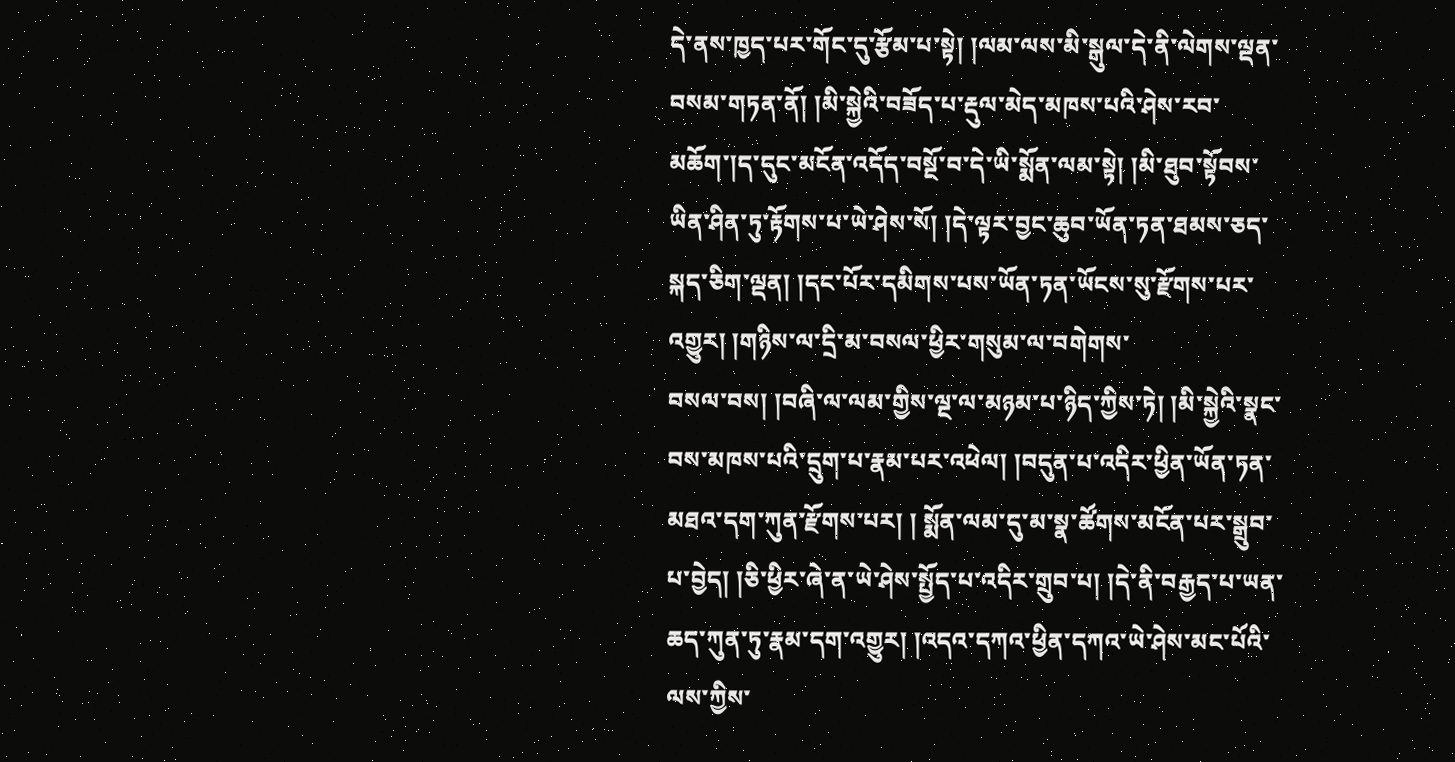དེ་ནས་ཁྱད་པར་གོང་དུ་རྩོམ་པ་སྟེ། །ལམ་ལས་མི་སྒུལ་དེ་ནི་ལེགས་ལྡན་བསམ་གཏན་ནོ། །མི་སྐྱེའི་བཟོད་པ་རྡུལ་མེད་མཁས་པའི་ཤེས་རབ་མཆོག་།ད་དུང་མངོན་འདོད་བསྔོ་བ་དེ་ཡི་སྨོན་ལམ་སྟེ། །མི་ཐུབ་སྟོབས་ཡིན་ཤིན་ཏུ་རྟོགས་པ་ཡེ་ཤེས་སོ། །དེ་ལྟར་བྱང་ཆུབ་ཡོན་ཏན་ཐམས་ཅད་སྐད་ཅིག་ལྡན། །དང་པོར་དམིགས་པས་ཡོན་ཏན་ཡོངས་སུ་རྫོགས་པར་འགྱུར། །གཉིས་ལ་དྲི་མ་བསལ་ཕྱིར་གསུམ་ལ་བགེགས་
བསལ་བས། །བཞི་ལ་ལམ་གྱིས་ལྔ་ལ་མཉམ་པ་ཉིད་ཀྱིས་ཏེ། །མི་སྐྱེའི་སྣང་བས་མཁས་པའི་དྲུག་པ་རྣམ་པར་འཕེལ། །བདུན་པ་འདིར་ཕྱིན་ཡོན་ཏན་མཐའ་དག་ཀུན་རྫོགས་པར། ། སྨོན་ལམ་དུ་མ་སྣ་ཚོགས་མངོན་པར་སྒྲུབ་པ་བྱེད། །ཅི་ཕྱིར་ཞེ་ན་ཡེ་ཤེས་སྤྱོད་པ་འདིར་གྲུབ་པ། །དེ་ནི་བརྒྱད་པ་ཡན་ཆད་ཀུན་ཏུ་རྣམ་དག་འགྱུར། །འདའ་དཀའ་ཕྱིན་དཀའ་ཡེ་ཤེས་མང་པོའི་ལས་ཀྱིས་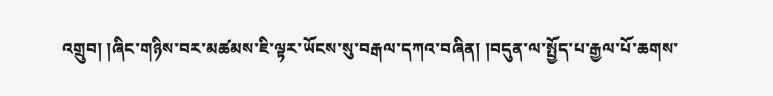འགྲུབ། །ཞིང་གཉིས་བར་མཚམས་ཇི་ལྟར་ཡོངས་སུ་བརྒལ་དཀའ་བཞིན། །བདུན་ལ་སྤྱོད་པ་རྒྱལ་པོ་ཆགས་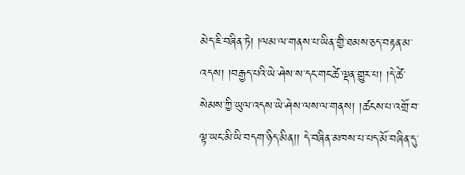མེད་ཇི་བཞིན་ཏེ། །ལམ་ལ་གནས་པ་ཡིན་གྱི་ཐམས་ཅད་བརྟན་མ་འདས། །བརྒྱད་པའི་ཡེ་ཤེས་ས་དང་གང་ཚེ་ལྡན་གྱུར་པ། །དེ་ཚེ་སེམས་ཀྱི་ཡུལ་འདས་ཡེ་ཤེས་ལས་ལ་གནས། །ཚངས་པ་འགྲོ་བ་ལྟ་ཡང་མི་ཡི་བདག་ཉིད་མིན།། དེ་བཞིན་མཁས་པ་པད་མོ་བཞིན་དུ་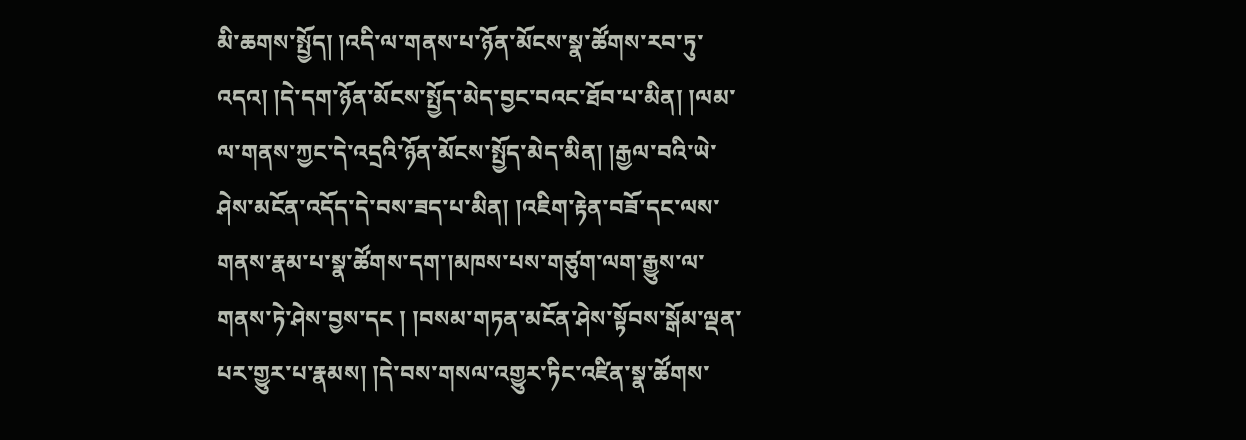མི་ཆགས་སྤྱོད། །འདི་ལ་གནས་པ་ཉོན་མོངས་སྣ་ཚོགས་རབ་ཏུ་འདའ། །དེ་དག་ཉོན་མོངས་སྤྱོད་མེད་བྱང་བའང་ཐོབ་པ་མིན། །ལམ་ལ་གནས་ཀྱང་དེ་འདྲའི་ཉོན་མོངས་སྤྱོད་མེད་མིན། །རྒྱལ་བའི་ཡེ་ཤེས་མངོན་འདོད་དེ་བས་ཟད་པ་མིན། །འཇིག་རྟེན་བཟོ་དང་ལས་གནས་རྣམ་པ་སྣ་ཚོགས་དག་།མཁས་པས་གཙུག་ལག་རྒྱུས་ལ་གནས་ཏེ་ཤེས་བྱས་དང ། །བསམ་གཏན་མངོན་ཤེས་སྟོབས་སྒོམ་ལྡན་པར་གྱུར་པ་རྣམས། །དེ་བས་གསལ་འགྱུར་ཏིང་འཛིན་སྣ་ཚོགས་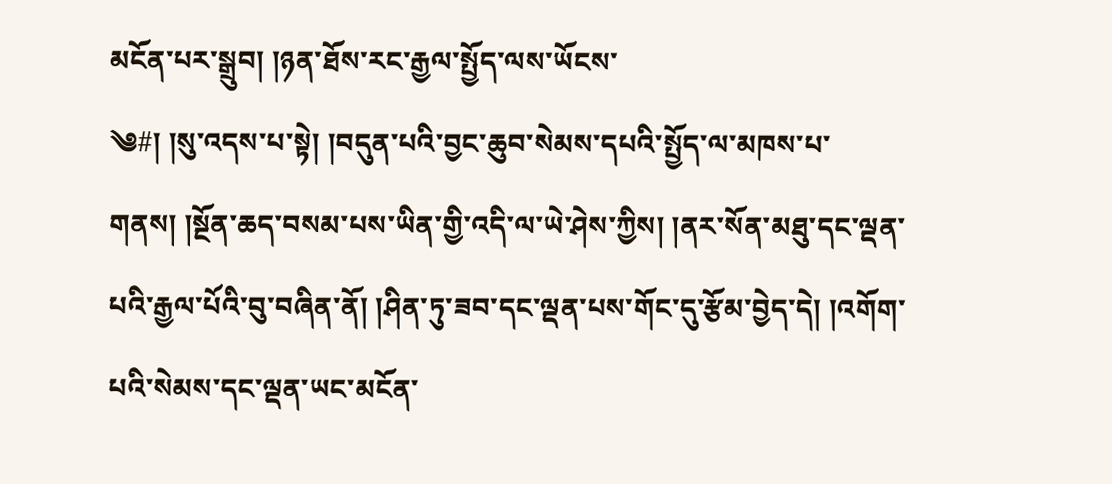མངོན་པར་སྒྲུབ། །ཉན་ཐོས་རང་རྒྱལ་སྤྱོད་ལས་ཡོངས་
༄#། །སུ་འདས་པ་སྟེ། །བདུན་པའི་བྱང་ཆུབ་སེམས་དཔའི་སྤྱོད་ལ་མཁས་པ་གནས། །སྔོན་ཆད་བསམ་པས་ཡིན་གྱི་འདི་ལ་ཡེ་ཤེས་ཀྱིས། །ནར་སོན་མཐུ་དང་ལྡན་པའི་རྒྱལ་པོའི་བུ་བཞིན་ནོ། །ཤིན་ཏུ་ཟབ་དང་ལྡན་པས་གོང་དུ་རྩོམ་བྱེད་དེ། །འགོག་པའི་སེམས་དང་ལྡན་ཡང་མངོན་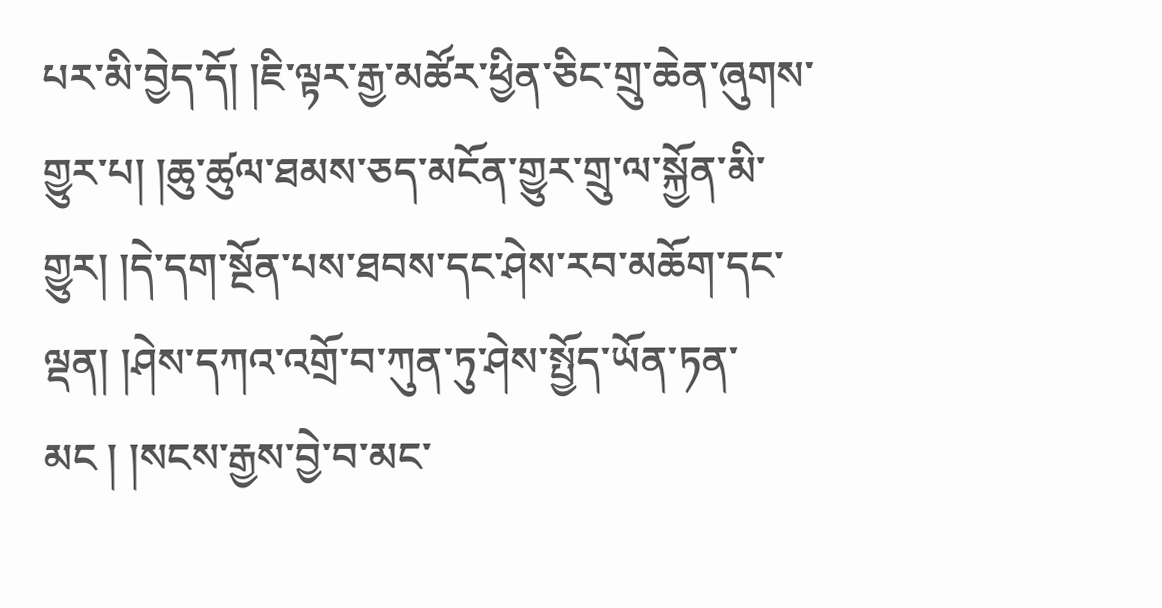པར་མི་བྱེད་དོ། །ཇི་ལྟར་རྒྱ་མཚོར་ཕྱིན་ཅིང་གྲུ་ཆེན་ཞུགས་གྱུར་པ། །ཆུ་ཚུལ་ཐམས་ཅད་མངོན་གྱུར་གྲུ་ལ་སྐྱོན་མི་གྱུར། །དེ་དག་སྔོན་པས་ཐབས་དང་ཤེས་རབ་མཆོག་དང་ལྡན། །ཤེས་དཀའ་འགྲོ་བ་ཀུན་ཏུ་ཤེས་སྤྱོད་ཡོན་ཏན་མང ། །སངས་རྒྱས་བྱེ་བ་མང་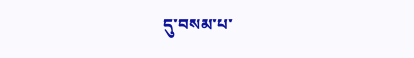དུ་བསམ་པ་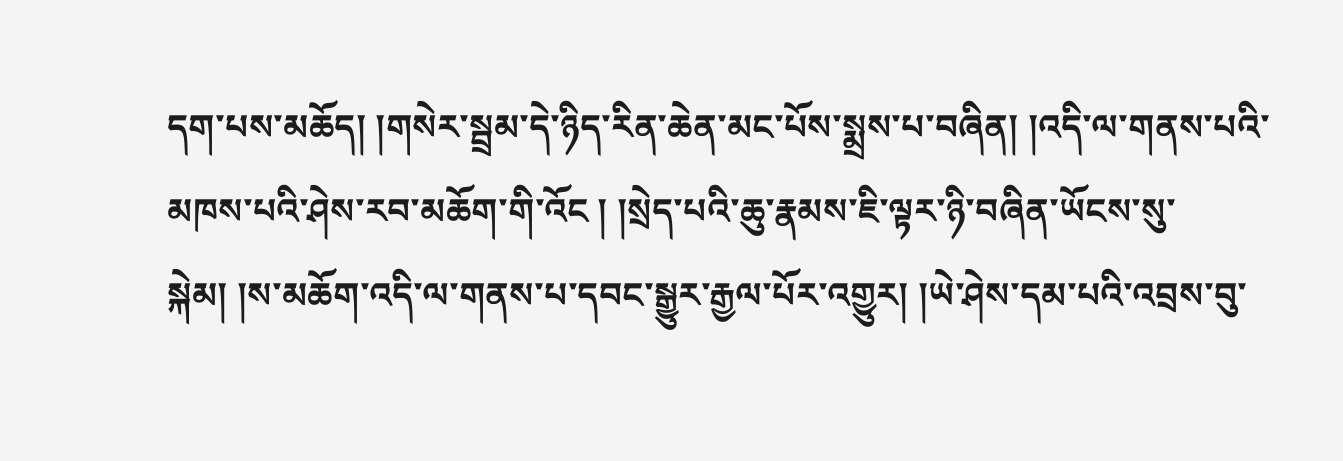དག་པས་མཆོད། །གསེར་སྦྲམ་དེ་ཉིད་རིན་ཆེན་མང་པོས་སྨྲས་པ་བཞིན། །འདི་ལ་གནས་པའི་མཁས་པའི་ཤེས་རབ་མཆོག་གི་འོང ། །སྲེད་པའི་ཆུ་རྣམས་ཇི་ལྟར་ཉི་བཞིན་ཡོངས་སུ་སྐེམ། །ས་མཆོག་འདི་ལ་གནས་པ་དབང་སྒྱུར་རྒྱལ་པོར་འགྱུར། །ཡེ་ཤེས་དམ་པའི་འབྲས་བུ་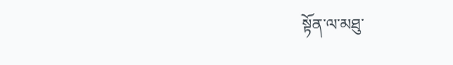སྟོན་ལ་མཐུ་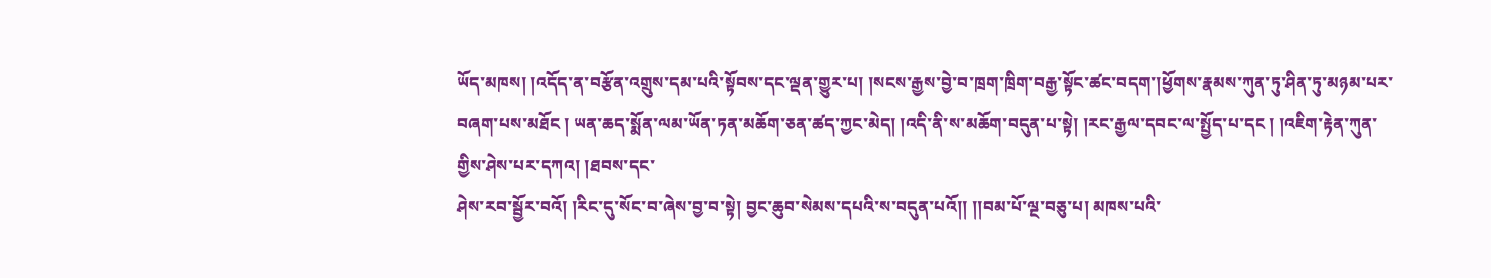ཡོད་མཁས། །འདོད་ན་བརྩོན་འགྲུས་དམ་པའི་སྟོབས་དང་ལྡན་གྱུར་པ། །སངས་རྒྱས་བྱེ་བ་ཁྲག་ཁྲིག་བརྒྱ་སྟོང་ཚང་བདག་།ཕྱོགས་རྣམས་ཀུན་ཏུ་ཤིན་ཏུ་མཉམ་པར་བཞག་པས་མཐོང ། ཡན་ཆད་སྨོན་ལམ་ཡོན་ཏན་མཆོག་ཅན་ཚད་ཀྱང་མེད། །འདི་ནི་ས་མཆོག་བདུན་པ་སྟེ། །རང་རྒྱལ་དབང་ལ་སྤྱོད་པ་དང ། །འཇིག་རྟེན་ཀུན་གྱིས་ཤེས་པར་དཀའ། །ཐབས་དང་
ཤེས་རབ་སྦྱོར་བའོ། །རིང་དུ་སོང་བ་ཞེས་བྱ་བ་སྟེ། བྱང་ཆུབ་སེམས་དཔའི་ས་བདུན་པའོ།། །།བམ་པོ་ལྔ་བཅུ་པ། མཁས་པའི་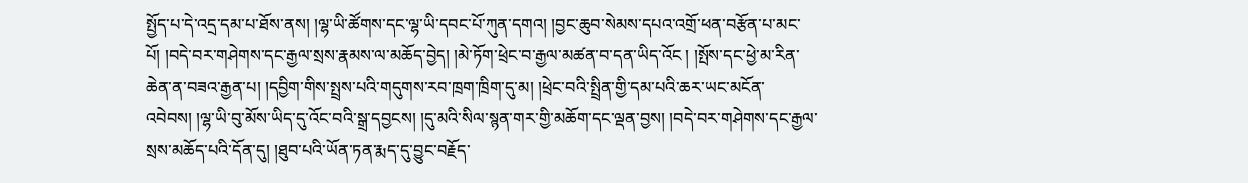སྤྱོད་པ་དེ་འདྲ་དམ་པ་ཐོས་ནས། །ལྷ་ཡི་ཚོགས་དང་ལྷ་ཡི་དབང་པོ་ཀུན་དགའ། །བྱང་ཆུབ་སེམས་དཔའ་འགྲོ་ཕན་བརྩོན་པ་མང་པོ། །བདེ་བར་གཤེགས་དང་རྒྱལ་སྲས་རྣམས་ལ་མཆོད་བྱེད། །མེ་ཏོག་ཕྲེང་བ་རྒྱལ་མཚན་བ་དན་ཡིད་འོང ། །སྤོས་དང་ཕྱེ་མ་རིན་ཆེན་ན་བཟའ་རྒྱན་པ། །དབྱིག་གིས་སྤྲས་པའི་གདུགས་རབ་ཁྲག་ཁྲིག་དུ་མ། །ཕྲེང་བའི་སྤྲིན་གྱི་དམ་པའི་ཆར་ཡང་མངོན་འབེབས། །ལྷ་ཡི་བུ་མོས་ཡིད་དུ་འོང་བའི་སྒྲ་དབྱངས། །དུ་མའི་སིལ་སྙན་གར་གྱི་མཆོག་དང་ལྡན་བྱས། །བདེ་བར་གཤེགས་དང་རྒྱལ་སྲས་མཆོད་པའི་དོན་དུ། །ཐུབ་པའི་ཡོན་ཏན་རྨད་དུ་བྱུང་བརྗོད་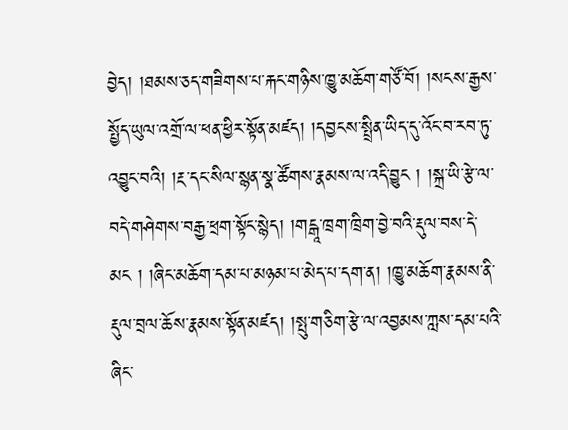བྱེད། །ཐམས་ཅད་གཟིགས་པ་རྐང་གཉིས་ཁྱུ་མཆོག་གཙོ་བོ། །སངས་རྒྱས་སྤྱོད་ཡུལ་འགྲོ་ལ་ཕན་ཕྱིར་སྟོན་མཛད། །དབྱངས་སྤྲིན་ཡིད་དུ་འོང་བ་རབ་ཏུ་འབྱུང་བའི། །རྔ་དང་སིལ་སྙན་སྣ་ཚོགས་རྣམས་ལ་འདི་བྱུང ། །སྐྲ་ཡི་རྩེ་ལ་བདེ་གཤེགས་བརྒྱ་ཕྲག་སྟོང་སྙེད། །གངྒཱ་ཁྲག་ཁྲིག་བྱེ་བའི་རྡུལ་བས་དེ་མང ། །ཞིང་མཆོག་དམ་པ་མཉམ་པ་མེད་པ་དག་ན། །ཁྱུ་མཆོག་རྣམས་ནི་རྡུལ་བྲལ་ཆོས་རྣམས་སྟོན་མཛད། །སྤུ་གཅིག་རྩེ་ལ་འབྱམས་ཀླས་དམ་པའི་ཞིང་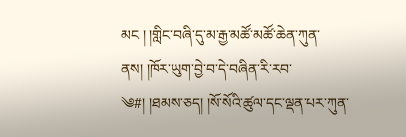མང ། །གླིང་བཞི་དུ་མ་རྒྱ་མཚོ་མཚོ་ཆེན་ཀུན་ནས། །ཁོར་ཡུག་བྱེ་བ་དེ་བཞིན་རི་རབ་
༄#། །ཐམས་ཅད། །སོ་སོའི་ཚུལ་དང་ལྡན་པར་ཀུན་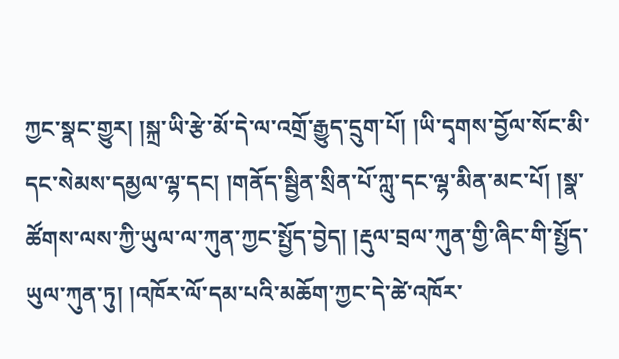ཀྱང་སྣང་གྱུར། །སྐྲ་ཡི་རྩེ་མོ་དེ་ལ་འགྲོ་རྒྱུད་དྲུག་པོ། །ཡི་དྭགས་བྱོལ་སོང་མི་དང་སེམས་དམྱལ་ལྷ་དང། །གནོད་སྦྱིན་སྲིན་པོ་ཀླུ་དང་ལྷ་མིན་མང་པོ། །སྣ་ཚོགས་ལས་ཀྱི་ཡུལ་ལ་ཀུན་ཀྱང་སྤྱོད་བྱེད། །རྡུལ་བྲལ་ཀུན་གྱི་ཞིང་གི་སྤྱོད་ཡུལ་ཀུན་ཏུ། །འཁོར་ལོ་དམ་པའི་མཆོག་ཀྱང་དེ་ཚེ་འཁོར་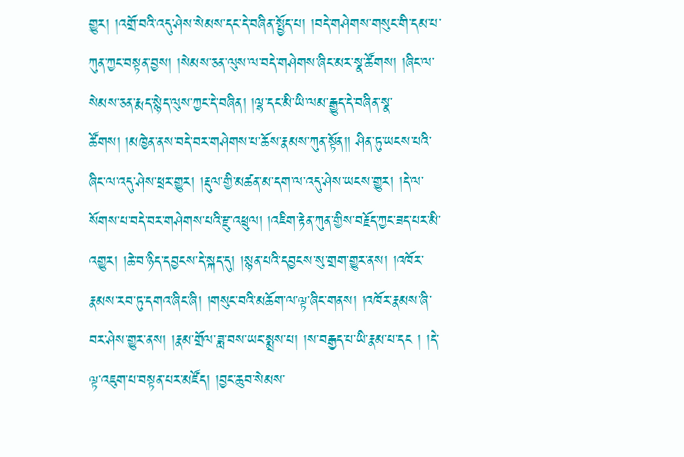གྱུར། །འགྲོ་བའི་འདུ་ཤེས་སེམས་དང་དེ་བཞིན་སྤྱོད་པ། །བདེ་གཤེགས་གསུང་གི་དམ་པ་ཀུན་ཀྱང་བསྟན་བྱས། །སེམས་ཅན་ལུས་ལ་བདེ་གཤེགས་ཞིང་མར་སྣ་ཚོགས། །ཞིང་ལ་སེམས་ཅན་རྨད་སྙེད་ལུས་ཀྱང་དེ་བཞིན། །ལྷ་དང་མི་ཡི་ལམ་རྒྱུད་དེ་བཞིན་སྣ་ཚོགས། །མཁྱེན་ནས་བདེ་བར་གཤེགས་པ་ཆོས་རྣམས་ཀུན་སྟོན།། ཤིན་ཏུ་ཡངས་པའི་ཞིང་ལ་འདུ་ཤེས་ཕྲར་གྱུར། །རྡུལ་གྱི་མཚན་མ་དག་ལ་འདུ་ཤེས་ཡངས་གྱུར། །དེ་ལ་སོགས་པ་བདེ་བར་གཤེགས་པའི་རྫུ་འཕྲུལ། །འཇིག་རྟེན་ཀུན་གྱིས་བརྗོད་ཀྱང་ཟད་པར་མི་འགྱུར། །ཆེ་བ་ཉིད་དབྱངས་དེ་སྐད་དུ། །སྙན་པའི་དབྱངས་སུ་གྲག་གྱུར་ནས། །འཁོར་རྣམས་རབ་ཏུ་དགའ་ཞིང་ཞི། །གསུང་བའི་མཆོག་ལ་ལྟ་ཞིང་གནས། །འཁོར་རྣམས་ཞི་བར་ཤེས་གྱུར་ནས། །རྣམ་གྲོལ་ཟླ་བས་ཡང་སྨྲས་པ། །ས་བརྒྱད་པ་ཡི་རྣམ་པ་དང ། །དེ་ལྟ་འཇུག་པ་བསྟན་པར་མཛོད། །བྱང་ཆུབ་སེམས་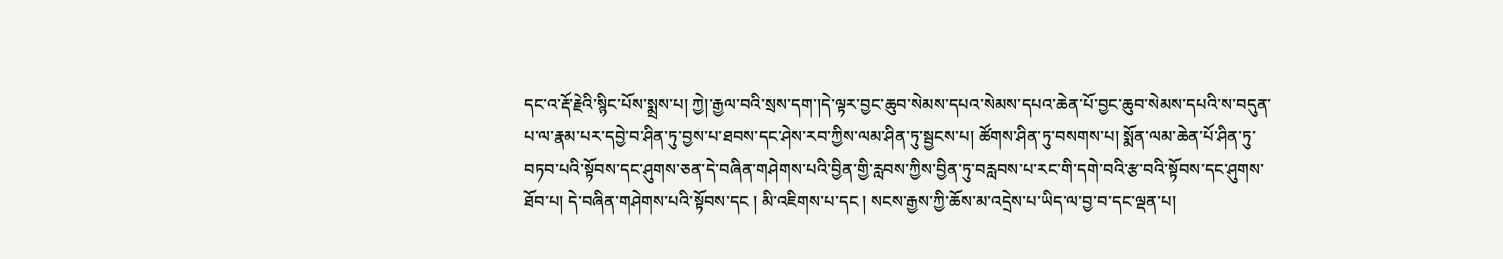དང་འ་རྡོ་རྗེའི་སྙིང་པོས་སྨྲས་པ། ཀྱེ།་རྒྱལ་བའི་སྲས་དག་།དེ་ལྟར་བྱང་ཆུབ་སེམས་དཔའ་སེམས་དཔའ་ཆེན་པོ་བྱང་ཆུབ་སེམས་དཔའི་ས་བདུན་པ་ལ་རྣམ་པར་དབྱེ་བ་ཤིན་ཏུ་བྱས་པ་ཐབས་དང་ཤེས་རབ་ཀྱིས་ལམ་ཤིན་ཏུ་སྦྱངས་པ། ཚོགས་ཤིན་ཏུ་བསགས་པ། སྨོན་ལམ་ཆེན་པོ་ཤིན་ཏུ་བཏབ་པའི་སྟོབས་དང་ཤུགས་ཅན་དེ་བཞིན་གཤེགས་པའི་བྱིན་གྱི་རླབས་ཀྱིས་བྱིན་ཏུ་བརླབས་པ་རང་གི་དགེ་བའི་རྩ་བའི་སྟོབས་དང་ཤུགས་ཐོབ་པ། དེ་བཞིན་གཤེགས་པའི་སྟོབས་དང ། མི་འཇིགས་པ་དང ། སངས་རྒྱས་ཀྱི་ཆོས་མ་འདྲེས་པ་ཡིད་ལ་བྱ་བ་དང་ལྡན་པ།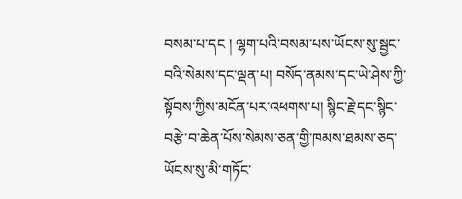བསམ་པ་དང ། ལྷག་པའི་བསམ་པས་ཡོངས་སུ་སྦྱང་བའི་སེམས་དང་ལྡན་པ། བསོད་ནམས་དང་ཡེ་ཤེས་ཀྱི་སྟོབས་ཀྱིས་མངོན་པར་འཕགས་པ། སྙིང་རྗེ་དང་སྙིང་བརྩེ་བ་ཆེན་པོས་སེམས་ཅན་གྱི་ཁམས་ཐམས་ཅད་ཡོངས་སུ་མི་གཏོང་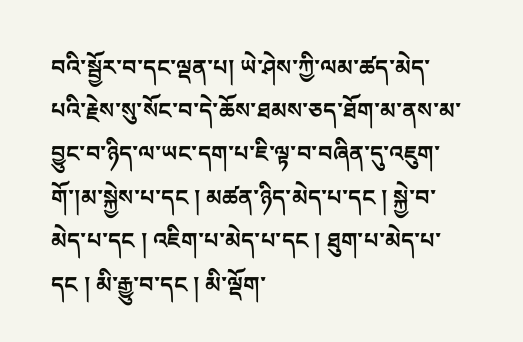བའི་སྦྱོར་བ་དང་ལྡན་པ། ཡེ་ཤེས་ཀྱི་ལམ་ཚད་མེད་པའི་རྗེས་སུ་སོང་བ་དེ་ཆོས་ཐམས་ཅད་ཐོག་མ་ནས་མ་བྱུང་བ་ཉིད་ལ་ཡང་དག་པ་ཇི་ལྟ་བ་བཞིན་དུ་འཇུག་གོ་།མ་སྐྱེས་པ་དང ། མཚན་ཉིད་མེད་པ་དང ། སྐྱེ་བ་མེད་པ་དང ། འཇིག་པ་མེད་པ་དང ། ཐུག་པ་མེད་པ་དང ། མི་རྒྱུ་བ་དང ། མི་ལྡོག་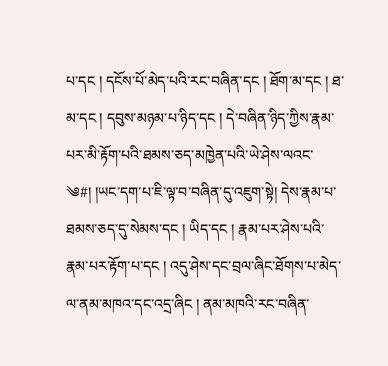པ་དང ། དངོས་པོ་མེད་པའི་རང་བཞིན་དང ། ཐོག་མ་དང ། ཐ་མ་དང ། དབུས་མཉམ་པ་ཉིད་དང ། དེ་བཞིན་ཉིད་ཀྱིས་རྣམ་པར་མི་རྟོག་པའི་ཐམས་ཅད་མཁྱེན་པའི་ཡེ་ཤེས་ལའང་
༄#། །ཡང་དག་པ་ཇི་ལྟ་བ་བཞིན་དུ་འཇུག་སྟེ། དེས་རྣམ་པ་ཐམས་ཅད་དུ་སེམས་དང ། ཡིད་དང ། རྣམ་པར་ཤེས་པའི་རྣམ་པར་རྟོག་པ་དང ། འདུ་ཤེས་དང་བྲལ་ཞིང་ཐོགས་པ་མེད་ལ་ནམ་མཁའ་དང་འདྲ་ཞིང ། ནམ་མཁའི་རང་བཞིན་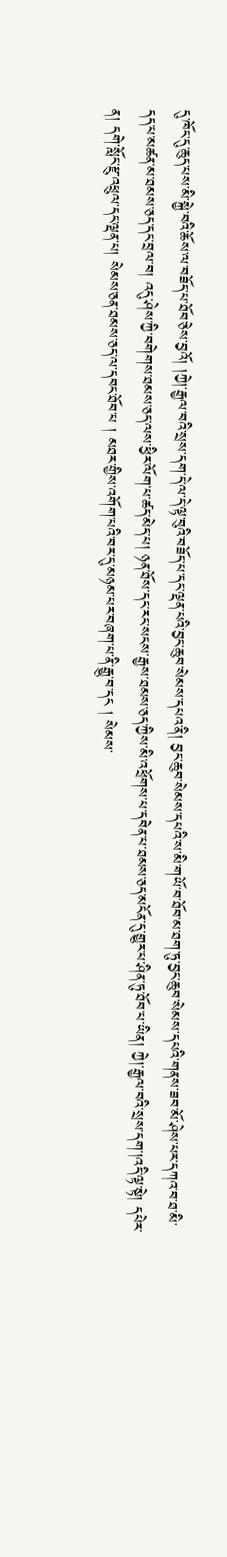དུ་ཁོང་དུ་ཆུད་པས་མི་སྐྱེ་བའི་ཆོས་ལ་བཟོད་པ་ཐོབ་ཅེས་བྱའོ། །ཀྱེ།་རྒྱལ་བའི་སྲས་དག་དེ་ལ་དེ་ལྟ་བུའི་བཟོད་པ་དང་ལྡན་པའི་བྱང་ཆུབ་སེམས་དཔའ་ནི། བྱང་ཆུབ་སེམས་དཔའི་ས་མི་གཡོ་བ་ཐོབ་མ་ཐག་ཏུ་བྱང་ཆུབ་སེམས་དཔའི་གནས་ཟབ་མོ་ཤེས་པར་དཀའ་བ་ཐ་མི་དད་པ་མཚན་མ་ཐམས་ཅད་དང་བྲལ་བ། འདུ་ཤེས་ཀྱི་བགེགས་ཐམས་ཅད་ལས་ཕྱིར་ལོག་པ་ཚད་མེད་པ། ཉན་ཐོས་དང་རང་སངས་རྒྱས་ཐམས་ཅད་ཀྱིས་མི་འཕྲོགས་པ་དབེན་པ་ཐམས་ཅད་མངོན་དུ་གྱུར་པ་ཤིན་ཏུ་ཐོབ་པ་ཡིན། ཀྱེ།་རྒྱལ་བའི་སྲས་དག་།འདི་ལྟ་སྟེ། དཔེར་ན། དགེ་སློང་རྫུ་འཕྲུལ་དང་ལྡན་པ། སེམས་ཅན་ཐམས་ཅད་ལ་དབང་ཐོབ་པ ། མཐར་གྱིས་འགོག་པའི་བར་དུ་མཉམ་པར་བཞག་པ་ནི་རྒྱུ་བ་དང ། སེམས་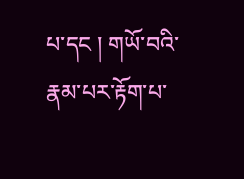པ་དང ། གཡོ་བའི་རྣམ་པར་རྟོག་པ་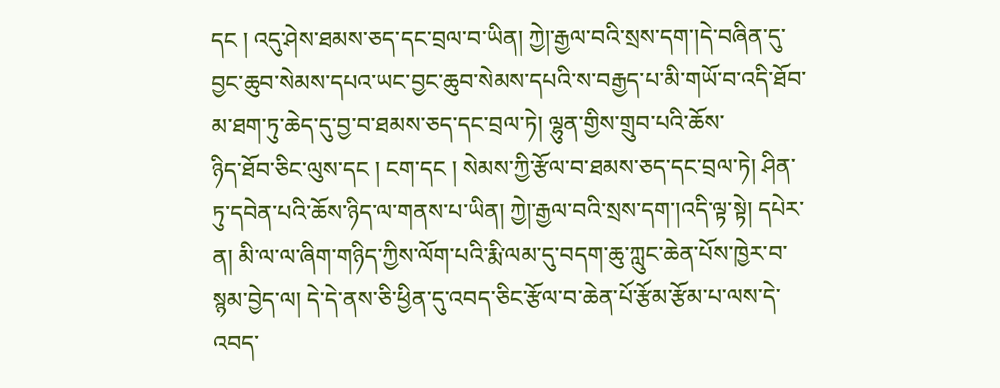དང ། འདུ་ཤེས་ཐམས་ཅད་དང་བྲལ་བ་ཡིན། ཀྱེ།་རྒྱལ་བའི་སྲས་དག་།དེ་བཞིན་དུ་བྱང་ཆུབ་སེམས་དཔའ་ཡང་བྱང་ཆུབ་སེམས་དཔའི་ས་བརྒྱད་པ་མི་གཡོ་བ་འདི་ཐོབ་མ་ཐག་ཏུ་ཆེད་དུ་བྱ་བ་ཐམས་ཅད་དང་བྲལ་ཏེ། ལྷུན་གྱིས་གྲུབ་པའི་ཆོས་
ཉིད་ཐོབ་ཅིང་ལུས་དང ། ངག་དང ། སེམས་ཀྱི་རྩོལ་བ་ཐམས་ཅད་དང་བྲལ་ཏེ། ཤིན་ཏུ་དབེན་པའི་ཆོས་ཉིད་ལ་གནས་པ་ཡིན། ཀྱེ།་རྒྱལ་བའི་སྲས་དག་།འདི་ལྟ་སྟེ། དཔེར་ན། མི་ལ་ལ་ཞིག་གཉིད་ཀྱིས་ལོག་པའི་རྨི་ལམ་དུ་བདག་ཆུ་ཀླུང་ཆེན་པོས་ཁྱེར་བ་སྙམ་བྱེད་ལ། དེ་དེ་ནས་ཅི་ཕྱིན་དུ་འབད་ཅིང་རྩོལ་བ་ཆེན་པོ་རྩོམ་རྩོམ་པ་ལས་དེ་འབད་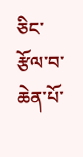ཅིང་རྩོལ་བ་ཆེན་པོ་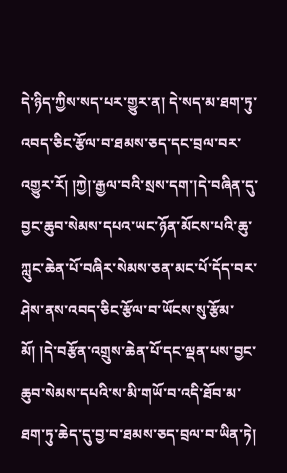དེ་ཉིད་ཀྱིས་སད་པར་གྱུར་ན། དེ་སད་མ་ཐག་ཏུ་འབད་ཅིང་རྩོལ་བ་ཐམས་ཅད་དང་བྲལ་བར་འགྱུར་རོ། །ཀྱེ།་རྒྱལ་བའི་སྲས་དག་།དེ་བཞིན་དུ་བྱང་ཆུབ་སེམས་དཔའ་ཡང་ཉོན་མོངས་པའི་ཆུ་ཀླུང་ཆེན་པོ་བཞིར་སེམས་ཅན་མང་པོ་དོད་བར་ཤེས་ནས་འབད་ཅིང་རྩོལ་བ་ཡོངས་སུ་རྩོམ་མོ། །དེ་བརྩོན་འགྲུས་ཆེན་པོ་དང་ལྡན་པས་བྱང་ཆུབ་སེམས་དཔའི་ས་མི་གཡོ་བ་འདི་ཐོབ་མ་ཐག་ཏུ་ཆེད་དུ་བྱ་བ་ཐམས་ཅད་བྲལ་བ་ཡིན་ཏེ།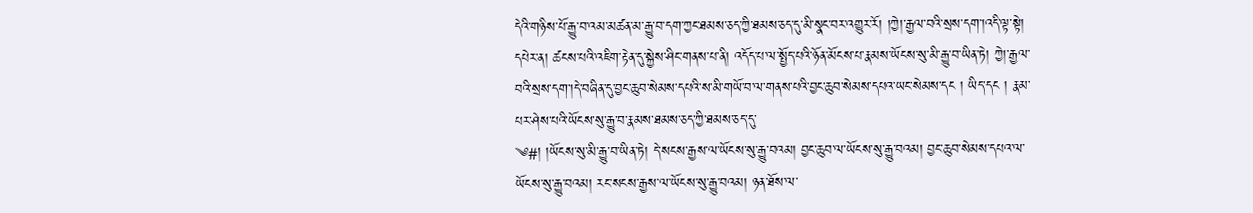དེའི་གཉིས་པོ་རྒྱུ་བ་འམ་མཚན་མ་རྒྱུ་བ་དག་ཀྱང་ཐམས་ཅད་ཀྱི་ཐམས་ཅད་དུ་མི་སྣང་བར་འགྱུར་རོ། །ཀྱེ།་རྒྱལ་བའི་སྲས་དག་།འདི་ལྟ་སྟེ། དཔེར་ན། ཚངས་པའི་འཇིག་རྟེན་དུ་སྐྱེས་ཤིང་གནས་པ་ནི། འདོད་པ་ལ་སྤྱོད་པའི་ཉོན་མོངས་པ་རྣམས་ཡོངས་སུ་མི་རྒྱུ་བ་ཡིན་ཏེ། ཀྱེ།་རྒྱལ་བའི་སྲས་དག་།དེ་བཞིན་དུ་བྱང་ཆུབ་སེམས་དཔའི་ས་མི་གཡོ་བ་ལ་གནས་པའི་བྱང་ཆུབ་སེམས་དཔའ་ཡང་སེམས་དང ། ཡིད་དང ། རྣམ་པར་ཤེས་པའི་ཡོངས་སུ་རྒྱུ་བ་རྣམས་ཐམས་ཅད་ཀྱི་ཐམས་ཅད་དུ་
༄#། །ཡོངས་སུ་མི་རྒྱུ་བ་ཡིན་ཏེ། དེ་སངས་རྒྱས་ལ་ཡོངས་སུ་རྒྱུ་བའམ། བྱང་ཆུབ་ལ་ཡོངས་སུ་རྒྱུ་བའམ། བྱང་ཆུབ་སེམས་དཔའ་ལ་ཡོངས་སུ་རྒྱུ་བའམ། རང་སངས་རྒྱས་ལ་ཡོངས་སུ་རྒྱུ་བའམ། ཉན་ཐོས་ལ་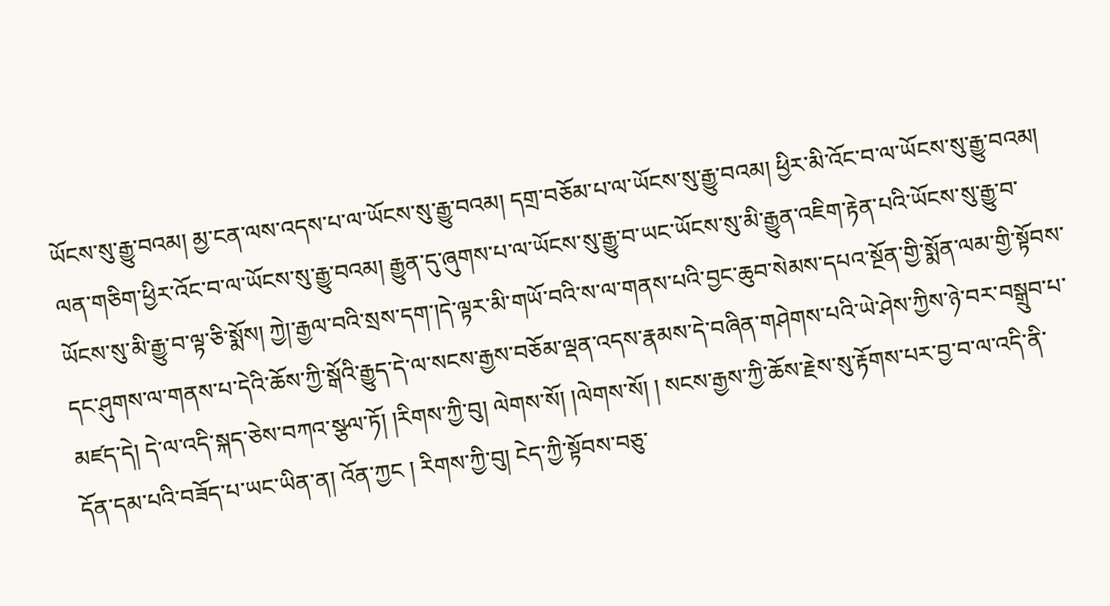ཡོངས་སུ་རྒྱུ་བའམ། མྱ་ངན་ལས་འདས་པ་ལ་ཡོངས་སུ་རྒྱུ་བའམ། དགྲ་བཅོམ་པ་ལ་ཡོངས་སུ་རྒྱུ་བའམ། ཕྱིར་མི་འོང་བ་ལ་ཡོངས་སུ་རྒྱུ་བའམ། ལན་གཅིག་ཕྱིར་འོང་བ་ལ་ཡོངས་སུ་རྒྱུ་བའམ། རྒྱུན་དུ་ཞུགས་པ་ལ་ཡོངས་སུ་རྒྱུ་བ་ཡང་ཡོངས་སུ་མི་རྒྱུན་འཇིག་རྟེན་པའི་ཡོངས་སུ་རྒྱུ་བ་ཡོངས་སུ་མི་རྒྱུ་བ་ལྟ་ཅི་སྨོས། ཀྱེ།་རྒྱལ་བའི་སྲས་དག་།དེ་ལྟར་མི་གཡོ་བའི་ས་ལ་གནས་པའི་བྱང་ཆུབ་སེམས་དཔའ་སྔོན་གྱི་སྨོན་ལམ་གྱི་སྟོབས་དང་ཤུགས་ལ་གནས་པ་དེའི་ཆོས་ཀྱི་སྒོའི་རྒྱུད་དེ་ལ་སངས་རྒྱས་བཅོམ་ལྡན་འདས་རྣམས་དེ་བཞིན་གཤེགས་པའི་ཡེ་ཤེས་ཀྱིས་ཉེ་བར་བསྒྲུབ་པ་མཛད་དེ། དེ་ལ་འདི་སྐད་ཅེས་བཀའ་སྩལ་ཏོ། །རིགས་ཀྱི་བུ། ལེགས་སོ། །ལེགས་སོ། ། སངས་རྒྱས་ཀྱི་ཆོས་རྗེས་སུ་རྟོགས་པར་བྱ་བ་ལ་འདི་ནི་དོན་དམ་པའི་བཟོད་པ་ཡང་ཡིན་ན། འོན་ཀྱང ། རིགས་ཀྱི་བུ། ངེད་ཀྱི་སྟོབས་བཅུ་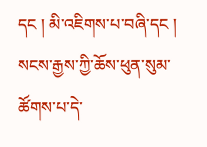དང ། མི་འཇིགས་པ་བཞི་དང ། སངས་རྒྱས་ཀྱི་ཆོས་ཕུན་སུམ་ཚོགས་པ་དེ་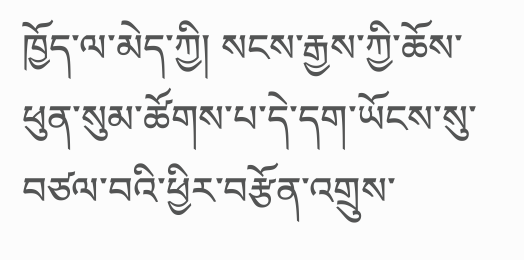ཁྱོད་ལ་མེད་ཀྱི། སངས་རྒྱས་ཀྱི་ཆོས་ཕུན་སུམ་ཚོགས་པ་དེ་དག་ཡོངས་སུ་བཙལ་བའི་ཕྱིར་བརྩོན་འགྲུས་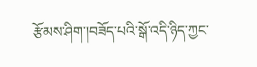རྩོམས་ཤིག་།བཟོད་པའི་སྒོ་འདི་ཉིད་ཀྱང་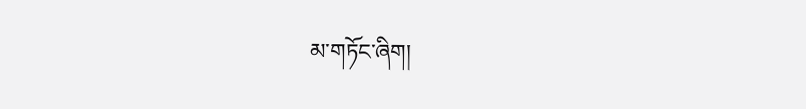མ་གཏོང་ཞིག།